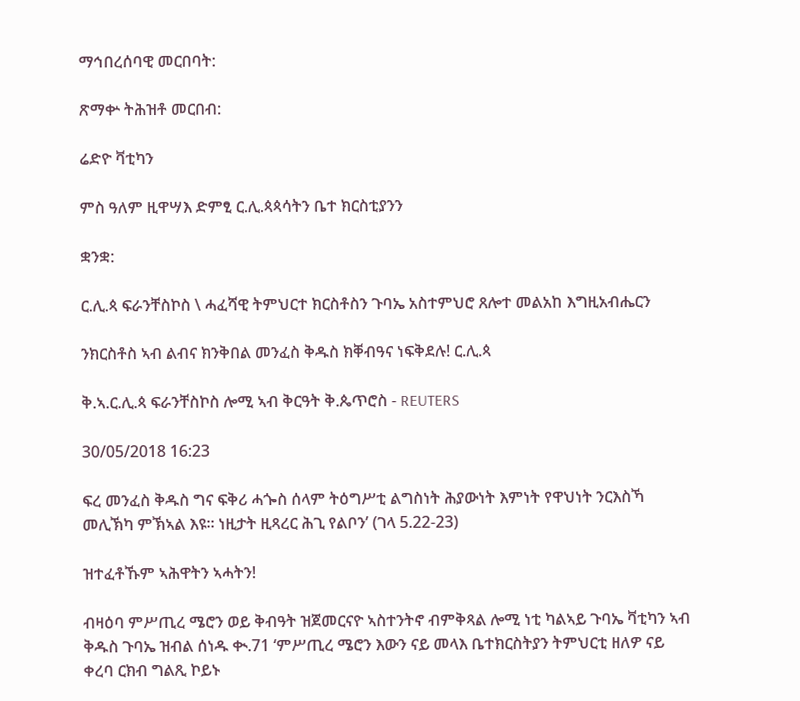ማኅበረሰባዊ መርበባት:

ጽማቍ ትሕዝቶ መርበብ:

ሬድዮ ቫቲካን

ምስ ዓለም ዚዋሣእ ድምፂ ር.ሊ.ጳጳሳትን ቤተ ክርስቲያንን

ቋንቋ:

ር.ሊ.ጳ ፍራንቸስኮስ \ ሓፈሻዊ ትምህርተ ክርስቶስን ጉባኤ አስተምህሮ ጸሎተ መልአከ እግዚአብሔርን

ንክርስቶስ ኣብ ልብና ክንቅበል መንፈስ ቅዱስ ክቐብዓና ነፍቅደሉ! ር.ሊ.ጳ

ቅ.ኣ.ር.ሊ.ጳ ፍራንቸስኮስ ሎሚ ኣብ ቅርዓት ቅ.ጴጥሮስ - REUTERS

30/05/2018 16:23

ፍረ መንፈስ ቅዱስ ግና ፍቅሪ ሓጐስ ሰላም ትዕግሥቲ ልግስነት ሕያውነት እምነት የዋህነት ንርእስኻ መሊኽካ ምኽኣል እዩ። ነዚታት ዚጻረር ሕጊ የልቦን’ (ገላ 5.22-23)

ዝተፈቶኹም ኣሕዋትን ኣሓትን!

ብዛዕባ ምሥጢረ ሜሮን ወይ ቅብዓት ዝጀመርናዮ ኣስተንትኖ ብምቅጻል ሎሚ ነቲ ካልኣይ ጉባኤ ቫቲካን ኣብ ቅዱስ ጉባኤ ዝብል ሰነዱ ቊ.71 ‘ምሥጢረ ሜሮን እውን ናይ መላእ ቤተክርስትያን ትምህርቲ ዘለዎ ናይ ቀረባ ርክብ ግልጺ ኮይኑ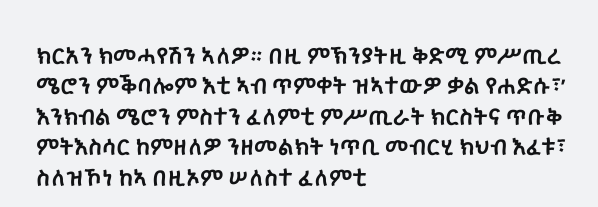ክርአን ክመሓየሽን ኣለዎ። በዚ ምኽንያትዚ ቅድሚ ምሥጢረ ሜሮን ምቕባሎም እቲ ኣብ ጥምቀት ዝኣተውዎ ቃል የሐድሱ፣’ እንክብል ሜሮን ምስተን ፈለምቲ ምሥጢራት ክርስትና ጥቡቅ ምትእስሳር ከምዘለዎ ንዘመልክት ነጥቢ መብርሂ ክህብ እፈቱ፣ ስለዝኾነ ከኣ በዚኦም ሠለስተ ፈለምቲ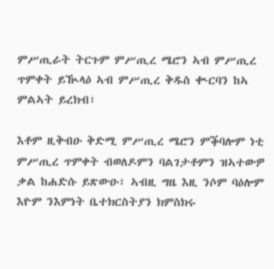ምሥጢራት ትርጉም ምሥጢረ ሜሮን ኣብ ምሥጢረ ጥምቀት ይዂላዕ ኣብ ምሥጢረ ቅዱስ ቊርባን ከኣ ምልኣት ይረክብ፣

እቶም ዚቅብዑ ቅድሚ ምሥጢረ ሜሮን ምቕባሎም ነቲ ምሥጢረ ጥምቀት ብወለዶምን ባልገታቶምን ዝኣተውዎ ቃል ከሐድሱ ይጽውዑ፣ ኣብዚ ግዜ እዚ ንሶም ባዕሎም እዮም ንእምነት ቤተክርስትያን ክምስክሩ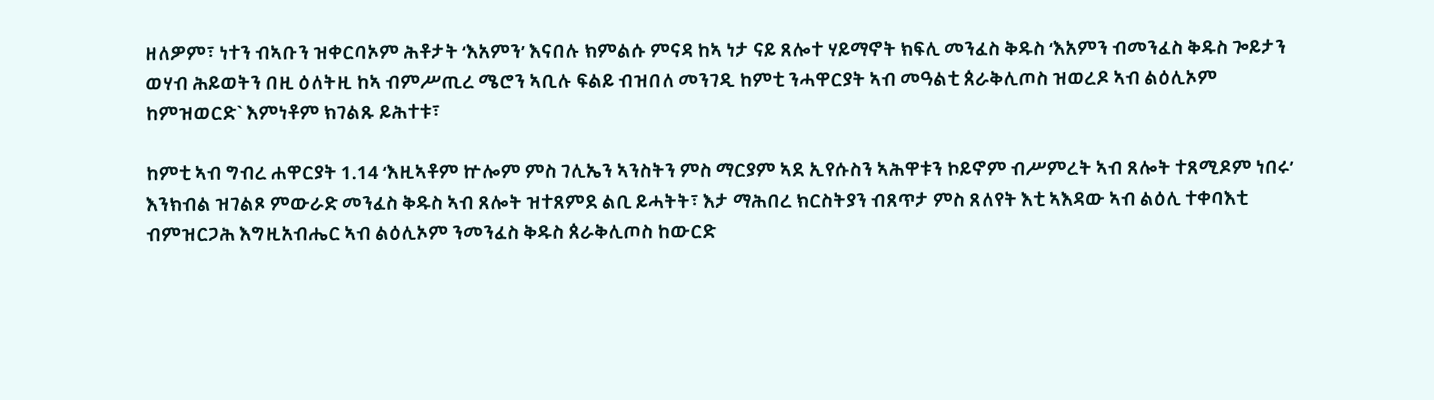ዘለዎም፣ ነተን ብኣቡን ዝቀርባኦም ሕቶታት ‘እአምን’ እናበሉ ክምልሱ ምናዳ ከኣ ነታ ናይ ጸሎተ ሃይማኖት ክፍሊ መንፈስ ቅዱስ ‘እአምን ብመንፈስ ቅዱስ ጐይታን ወሃብ ሕይወትን በዚ ዕለትዚ ከኣ ብምሥጢረ ሜሮን ኣቢሉ ፍልይ ብዝበለ መንገዲ ከምቲ ንሓዋርያት ኣብ መዓልቲ ጰራቅሊጦስ ዝወረዶ ኣብ ልዕሊኦም ከምዝወርድ` እምነቶም ክገልጹ ይሕተቱ፣

ከምቲ ኣብ ግብረ ሐዋርያት 1.14 ‘እዚኣቶም ኵሎም ምስ ገሊኤን ኣንስትን ምስ ማርያም ኣደ ኢየሱስን ኣሕዋቱን ኮይኖም ብሥምረት ኣብ ጸሎት ተጸሚዶም ነበሩ’ እንክብል ዝገልጾ ምውራድ መንፈስ ቅዱስ ኣብ ጸሎት ዝተጸምደ ልቢ ይሓትት፣ እታ ማሕበረ ክርስትያን ብጸጥታ ምስ ጸለየት እቲ ኣእዳው ኣብ ልዕሊ ተቀባእቲ ብምዝርጋሕ እግዚአብሔር ኣብ ልዕሊኦም ንመንፈስ ቅዱስ ጰራቅሊጦስ ከውርድ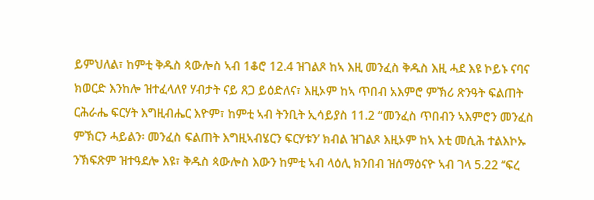ይምህለል፣ ከምቲ ቅዱስ ጳውሎስ ኣብ 1ቆሮ 12.4 ዝገልጾ ከኣ እዚ መንፈስ ቅዱስ እዚ ሓደ እዩ ኮይኑ ናባና ክወርድ እንከሎ ዝተፈላለየ ሃብታት ናይ ጸጋ ይዕድለና፣ እዚኦም ከኣ ጥበብ አእምሮ ምኽሪ ጽንዓት ፍልጠት ርሕራሔ ፍርሃት እግዚብሔር እዮም፣ ከምቲ ኣብ ትንቢት ኢሳይያስ 11.2 “መንፈስ ጥበብን ኣእምሮን መንፈስ ምኽርን ሓይልን፡ መንፈስ ፍልጠት እግዚኣብሄርን ፍርሃቱን’ ክብል ዝገልጾ እዚኦም ከኣ እቲ መሲሕ ተልእኮኡ ንኽፍጽም ዝተዓደሎ እዩ፣ ቅዱስ ጳውሎስ እውን ከምቲ ኣብ ላዕሊ ክንበብ ዝሰማዕናዮ ኣብ ገላ 5.22 ‘‘ፍረ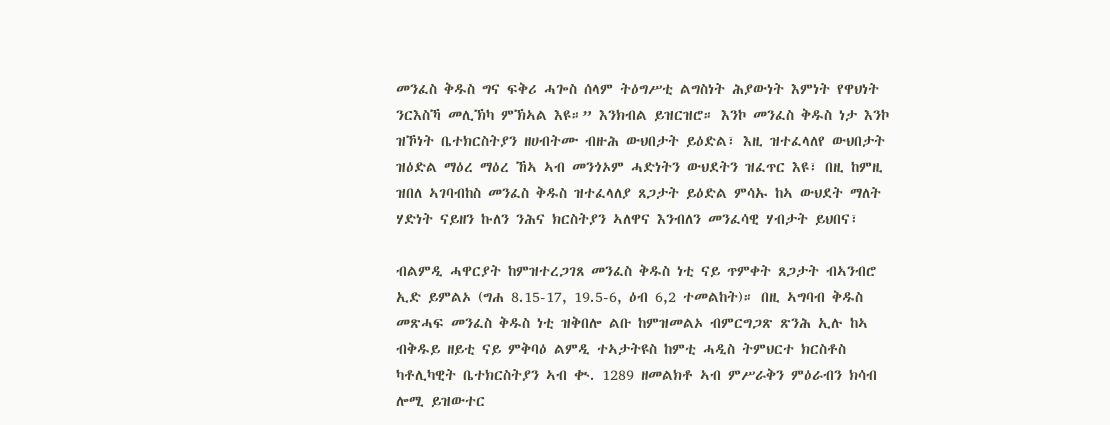መንፈስ ቅዱስ ግና ፍቅሪ ሓጐስ ሰላም ትዕግሥቲ ልግስነት ሕያውነት እምነት የዋህነት ንርእስኻ መሊኽካ ምኽኣል እዩ።” እንክብል ይዝርዝሮ። እንኮ መንፈስ ቅዱስ ነታ እንኮ ዝኾነት ቤተክርስትያን ዘሀብትሙ ብዙሕ ውህበታት ይዕድል፣ እዚ ዝተፈላለየ ውህበታት ዝዕድል ማዕረ ማዕረ ኸኣ ኣብ መንጎኦም ሓድነትን ውህደትን ዝፈጥር እዩ፣ በዚ ከምዚ ዝበለ ኣገባብከስ መንፈስ ቅዱስ ዝተፈላለያ ጸጋታት ይዕድል ምሳኡ ከኣ ውህደት ማለት ሃድነት ናይዘን ኩለን ንሕና ክርስትያን ኣለዋና እንብለን መንፈሳዊ ሃብታት ይህበና፣

ብልምዲ ሓዋርያት ከምዝተረጋገጸ መንፈስ ቅዱስ ነቲ ናይ ጥምቀት ጸጋታት ብኣንብሮ ኢድ ይምልኦ (ግሐ 8.15-17, 19.5-6, ዕብ 6,2 ተመልከት)። በዚ ኣግባብ ቅዱስ መጽሓፍ መንፈስ ቅዱስ ነቲ ዝቅበሎ ልቡ ከምዝመልኦ ብምርግጋጽ ጽንሕ ኢሉ ከኣ ብቅዱይ ዘይቲ ናይ ምቅባዕ ልምዲ ተኣታትዩስ ከምቲ ሓዲስ ትምህርተ ክርስቶስ ካቶሊካዊት ቤተክርስትያን ኣብ ቊ. 1289 ዘመልክቶ ኣብ ምሥራቅን ምዕራብን ክሳብ ሎሚ ይዝውተር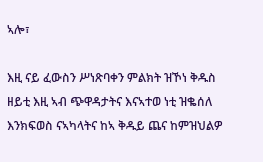ኣሎ፣

እዚ ናይ ፈውስን ሥነጽባቀን ምልክት ዝኾነ ቅዱስ ዘይቲ እዚ ኣብ ጭዋዳታትና እናኣተወ ነቲ ዝቈሰለ እንክፍወስ ናኣካላትና ከኣ ቅዱይ ጨና ከምዝህልዎ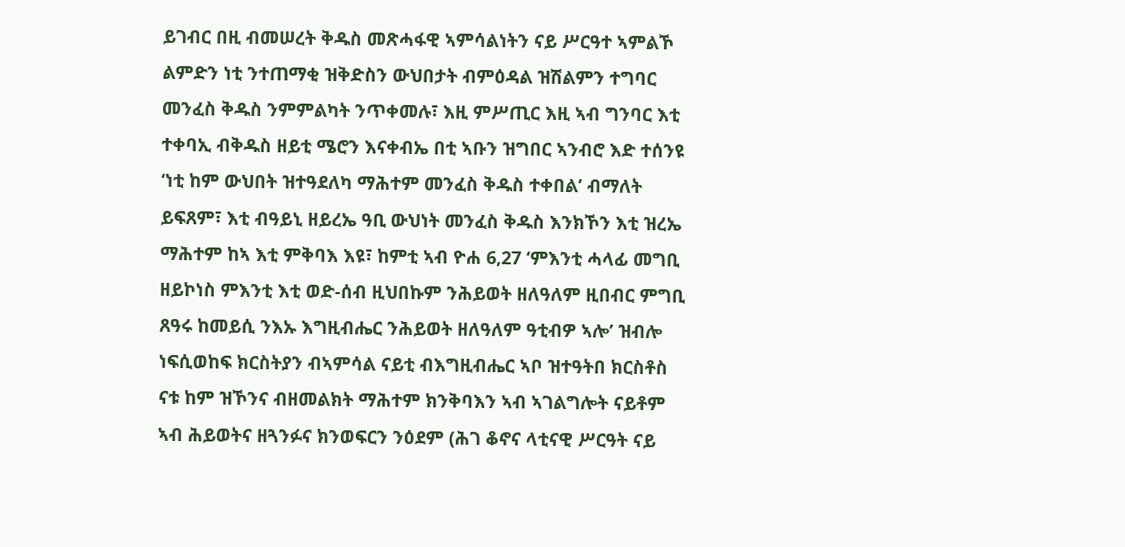ይገብር በዚ ብመሠረት ቅዱስ መጽሓፋዊ ኣምሳልነትን ናይ ሥርዓተ ኣምልኾ ልምድን ነቲ ንተጠማቂ ዝቅድስን ውህበታት ብምዕዳል ዝሽልምን ተግባር መንፈስ ቅዱስ ንምምልካት ንጥቀመሉ፣ እዚ ምሥጢር እዚ ኣብ ግንባር እቲ ተቀባኢ ብቅዱስ ዘይቲ ሜሮን እናቀብኤ በቲ ኣቡን ዝግበር ኣንብሮ እድ ተሰንዩ ‘ነቲ ከም ውህበት ዝተዓደለካ ማሕተም መንፈስ ቅዱስ ተቀበል’ ብማለት ይፍጸም፣ እቲ ብዓይኒ ዘይረኤ ዓቢ ውህነት መንፈስ ቅዱስ እንክኾን እቲ ዝረኤ ማሕተም ከኣ እቲ ምቅባእ እዩ፣ ከምቲ ኣብ ዮሐ 6,27 ‘ምእንቲ ሓላፊ መግቢ ዘይኮነስ ምእንቲ እቲ ወድ-ሰብ ዚህበኩም ንሕይወት ዘለዓለም ዚበብር ምግቢ ጸዓሩ ከመይሲ ንእኡ እግዚብሔር ንሕይወት ዘለዓለም ዓቲብዎ ኣሎ’ ዝብሎ ነፍሲወከፍ ክርስትያን ብኣምሳል ናይቲ ብእግዚብሔር ኣቦ ዝተዓትበ ክርስቶስ ናቱ ከም ዝኾንና ብዘመልክት ማሕተም ክንቅባእን ኣብ ኣገልግሎት ናይቶም ኣብ ሕይወትና ዘጓንፉና ክንወፍርን ንዕደም (ሕገ ቆኖና ላቲናዊ ሥርዓት ናይ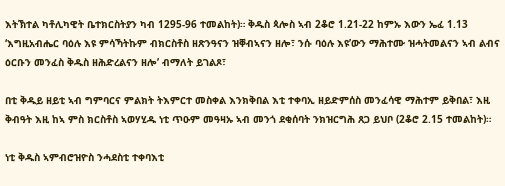እትኽተል ካቶሊካዊት ቤተክርስትያን ካብ 1295-96 ተመልከት)። ቅዱስ ጳሎስ ኣብ 2ቆሮ 1.21-22 ከምኡ እውን ኤፈ 1.13 ‘እግዚአብሔር ባዕሉ እዩ ምሳኻትኩም ብክርስቶስ ዘጽንዓናን ዝቐብኣናን ዘሎ፣ ንሱ ባዕሉ እዩ’ውን ማሕተሙ ዝሓትመልናን ኣብ ልብና ዕርቡን መንፈስ ቅዱስ ዘሕድረልናን ዘሎ’ ብማለት ይገልጾ፣

በቲ ቅዱይ ዘይቲ ኣብ ግምባርና ምልክት ትእምርተ መስቀል እንክቅበል እቲ ተቀባኢ ዘይድምሰስ መንፈሳዊ ማሕተም ይቅበል፣ እዚ ቅብዓት እዚ ከኣ ምስ ክርስቶስ ኣወሃሂዱ ነቲ ጥዑም መዓዛኡ ኣብ መንጎ ደቂሰባት ንክዝርግሕ ጸጋ ይህቦ (2ቆሮ 2.15 ተመልከት)።

ነቲ ቅዱስ ኣምብሮዝዮስ ንሓደስቲ ተቀባእቲ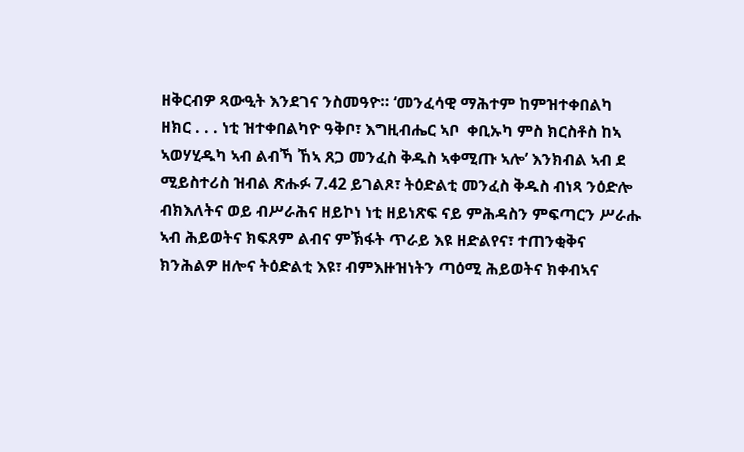ዘቅርብዎ ጻውዒት እንደገና ንስመዓዮ። ‘መንፈሳዊ ማሕተም ከምዝተቀበልካ ዘክር . . . ነቲ ዝተቀበልካዮ ዓቅቦ፣ እግዚብሔር ኣቦ  ቀቢኡካ ምስ ክርስቶስ ከኣ ኣወሃሂዱካ ኣብ ልብኻ ኸኣ ጸጋ መንፈስ ቅዱስ ኣቀሚጡ ኣሎ’ እንክብል ኣብ ደ ሚይስተሪስ ዝብል ጽሑፉ 7.42 ይገልጾ፣ ትዕድልቲ መንፈስ ቅዱስ ብነጻ ንዕድሎ ብክእለትና ወይ ብሥራሕና ዘይኮነ ነቲ ዘይነጽፍ ናይ ምሕዳስን ምፍጣርን ሥራሑ ኣብ ሕይወትና ክፍጸም ልብና ምኽፋት ጥራይ እዩ ዘድልየና፣ ተጠንቂቅና ክንሕልዎ ዘሎና ትዕድልቲ እዩ፣ ብምእዙዝነትን ጣዕሚ ሕይወትና ክቀብኣና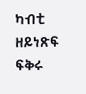ካብቲ ዘይነጽፍ ፍቅሩ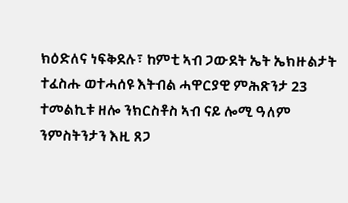ክዕድለና ነፍቅደሉ፣ ከምቲ ኣብ ጋውደት ኤት ኤክዙልታት ተፈስሑ ወተሓሰዩ እትብል ሓዋርያዊ ምሕጽንታ 23 ተመልኪቱ ዘሎ ንክርስቶስ ኣብ ናይ ሎሚ ዓለም ንምስትንታን እዚ ጸጋ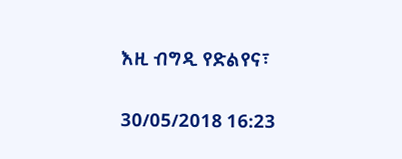እዚ ብግዲ የድልየና፣

30/05/2018 16:23